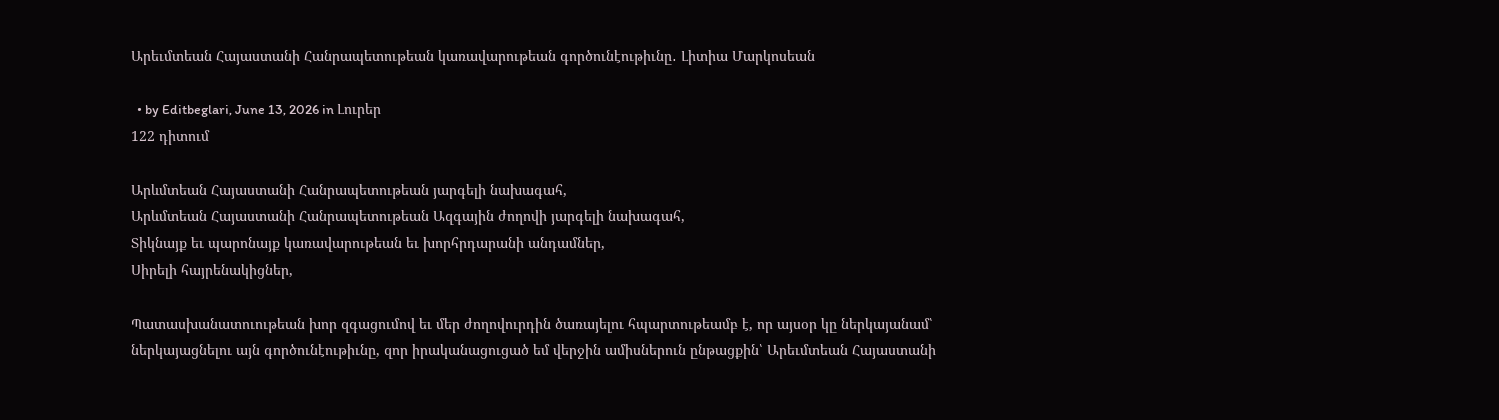Արեւմտեան Հայաստանի Հանրապետութեան կառավարութեան գործունէութիւնը․ Լիտիա Մարկոսեան

  • by Editbeglari, June 13, 2026 in Լուրեր
122 դիտում

Արևմտեան Հայաստանի Հանրապետութեան յարգելի նախագահ,
Արևմտեան Հայաստանի Հանրապետութեան Ազգային ժողովի յարգելի նախագահ,
Տիկնայք եւ պարոնայք կառավարութեան եւ խորհրդարանի անդամներ,
Սիրելի հայրենակիցներ,

Պատասխանատուութեան խոր զգացումով եւ մեր ժողովուրդին ծառայելու հպարտութեամբ է, որ այսօր կը ներկայանամ՝ ներկայացնելու այն գործունէութիւնը, զոր իրականացուցած եմ վերջին ամիսներուն ընթացքին՝ Արեւմտեան Հայաստանի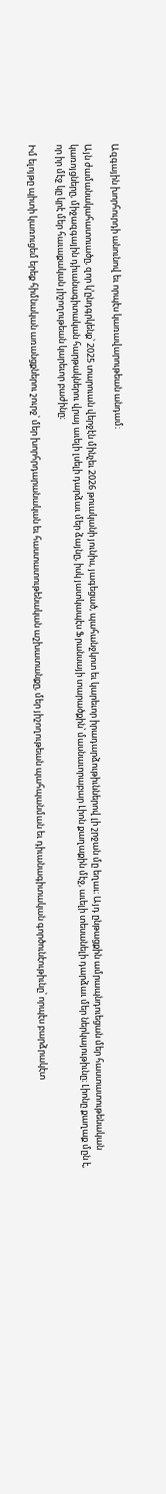Ազգային խորհուրդի անունով եւ որպէս կառավարութեան անդամ։

Այն ժամանակահատուածը, զոր կ՚ընդգրկենք՝ 2025 տարուան վերջէն մինչեւ 2026 թուականի յունիս, յագեցած, պահանջկոտ եւ կարեւոր իրադարձութիւններով լի շրջան մը եղաւ։ Այդ ընթացքին ամրապնդուեցան մեր հաստատութենական կառոյցները, միջազգային դիւանագիտական հարթակներու վրայ աւելի լսելի դարձաւ մեր ձայնը, իսկ յատկապէս Ֆրանսայի տարածքին՝ մասնաւորաբար Լիոն քաղաքին մէջ, աւելի տեսանելի դարձաւ մեր ներկայութիւնը։ Լիոնը քաղաք մըն է, որ իր մէջ կը կրէ մեր հաւաքական յիշողութեան կարեւոր բաժինը։

Իմ ելոյթը պիտի կառուցեմ երեք հիմնական առանցքներու շուրջ՝ մեր խորհրդարանական եւ հաստատութենական աշխատանքը, մեր յիշողութեան պահպանման եւ դիւանագիտական գործունէութիւնը՝ որպէս բարձրակէտ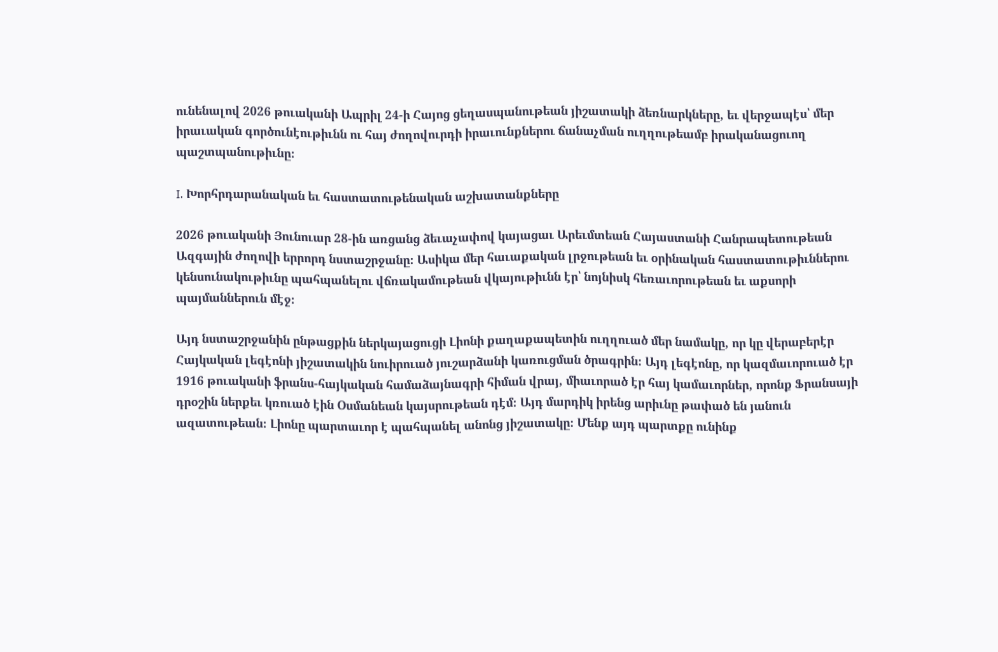ունենալով 2026 թուականի Ապրիլ 24-ի Հայոց ցեղասպանութեան յիշատակի ձեռնարկները, եւ վերջապէս՝ մեր իրաւական գործունէութիւնն ու հայ ժողովուրդի իրաւունքներու ճանաչման ուղղութեամբ իրականացուող պաշտպանութիւնը։

I. Խորհրդարանական եւ հաստատութենական աշխատանքները

2026 թուականի Յունուար 28-ին առցանց ձեւաչափով կայացաւ Արեւմտեան Հայաստանի Հանրապետութեան Ազգային ժողովի երրորդ նստաշրջանը։ Ասիկա մեր հաւաքական լրջութեան եւ օրինական հաստատութիւններու կենսունակութիւնը պահպանելու վճռակամութեան վկայութիւնն էր՝ նոյնիսկ հեռաւորութեան եւ աքսորի պայմաններուն մէջ։

Այդ նստաշրջանին ընթացքին ներկայացուցի Լիոնի քաղաքապետին ուղղուած մեր նամակը, որ կը վերաբերէր Հայկական լեգէոնի յիշատակին նուիրուած յուշարձանի կառուցման ծրագրին։ Այդ լեգէոնը, որ կազմաւորուած էր 1916 թուականի ֆրանս-հայկական համաձայնագրի հիման վրայ, միաւորած էր հայ կամաւորներ, որոնք Ֆրանսայի դրօշին ներքեւ կռուած էին Օսմանեան կայսրութեան դէմ։ Այդ մարդիկ իրենց արիւնը թափած են յանուն ազատութեան։ Լիոնը պարտաւոր է պահպանել անոնց յիշատակը։ Մենք այդ պարտքը ունինք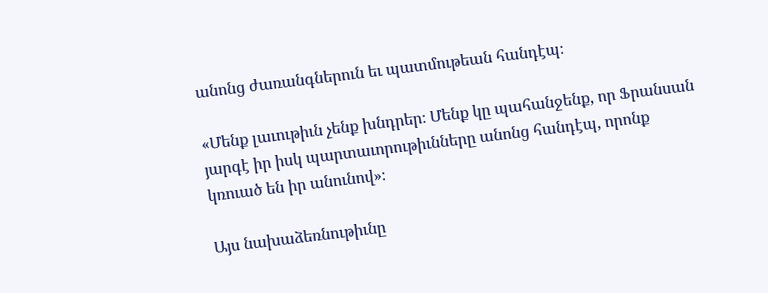անոնց ժառանգներուն եւ պատմութեան հանդէպ։

«Մենք լաւութիւն չենք խնդրեր։ Մենք կը պահանջենք, որ Ֆրանսան յարգէ իր իսկ պարտաւորութիւնները անոնց հանդէպ, որոնք կռուած են իր անունով»։

Այս նախաձեռնութիւնը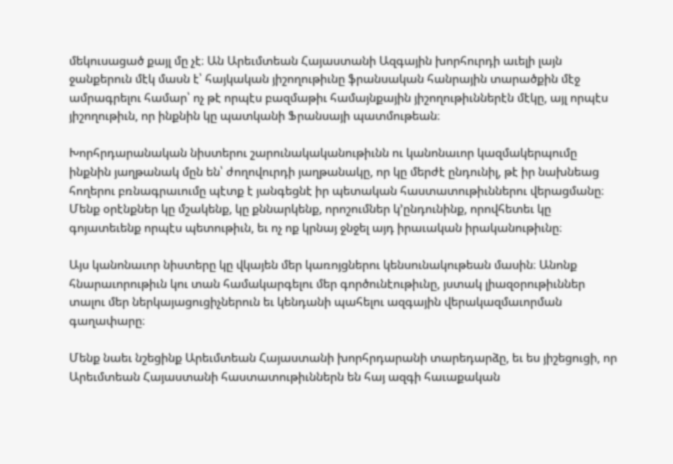մեկուսացած քայլ մը չէ։ Ան Արեւմտեան Հայաստանի Ազգային խորհուրդի աւելի լայն ջանքերուն մէկ մասն է՝ հայկական յիշողութիւնը ֆրանսական հանրային տարածքին մէջ ամրագրելու համար՝ ոչ թէ որպէս բազմաթիւ համայնքային յիշողութիւններէն մէկը, այլ որպէս յիշողութիւն, որ ինքնին կը պատկանի Ֆրանսայի պատմութեան։

Խորհրդարանական նիստերու շարունակականութիւնն ու կանոնաւոր կազմակերպումը ինքնին յաղթանակ մըն են՝ ժողովուրդի յաղթանակը, որ կը մերժէ ընդունիլ, թէ իր նախնեաց հողերու բռնագրաւումը պէտք է յանգեցնէ իր պետական հաստատութիւններու վերացմանը։ Մենք օրէնքներ կը մշակենք, կը քննարկենք, որոշումներ կ՚ընդունինք, որովհետեւ կը գոյատեւենք որպէս պետութիւն, եւ ոչ ոք կրնայ ջնջել այդ իրաւական իրականութիւնը։

Այս կանոնաւոր նիստերը կը վկայեն մեր կառոյցներու կենսունակութեան մասին։ Անոնք հնարաւորութիւն կու տան համակարգելու մեր գործունէութիւնը, յստակ լիազօրութիւններ տալու մեր ներկայացուցիչներուն եւ կենդանի պահելու ազգային վերակազմաւորման գաղափարը։

Մենք նաեւ նշեցինք Արեւմտեան Հայաստանի խորհրդարանի տարեդարձը, եւ ես յիշեցուցի, որ Արեւմտեան Հայաստանի հաստատութիւններն են հայ ազգի հաւաքական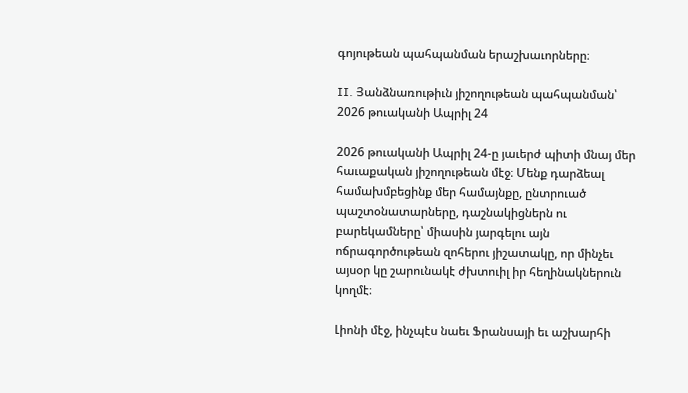գոյութեան պահպանման երաշխաւորները։

II. Յանձնառութիւն յիշողութեան պահպանման՝ 2026 թուականի Ապրիլ 24

2026 թուականի Ապրիլ 24-ը յաւերժ պիտի մնայ մեր հաւաքական յիշողութեան մէջ։ Մենք դարձեալ համախմբեցինք մեր համայնքը, ընտրուած պաշտօնատարները, դաշնակիցներն ու բարեկամները՝ միասին յարգելու այն ոճրագործութեան զոհերու յիշատակը, որ մինչեւ այսօր կը շարունակէ ժխտուիլ իր հեղինակներուն կողմէ։

Լիոնի մէջ, ինչպէս նաեւ Ֆրանսայի եւ աշխարհի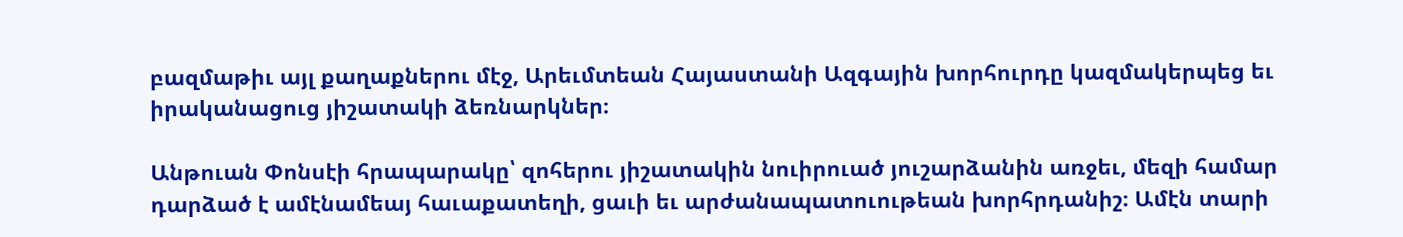բազմաթիւ այլ քաղաքներու մէջ, Արեւմտեան Հայաստանի Ազգային խորհուրդը կազմակերպեց եւ իրականացուց յիշատակի ձեռնարկներ։

Անթուան Փոնսէի հրապարակը՝ զոհերու յիշատակին նուիրուած յուշարձանին առջեւ, մեզի համար դարձած է ամէնամեայ հաւաքատեղի, ցաւի եւ արժանապատուութեան խորհրդանիշ։ Ամէն տարի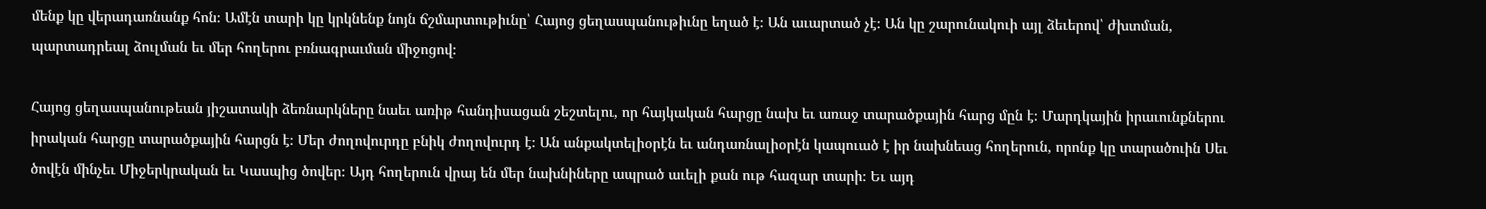մենք կը վերադառնանք հոն։ Ամէն տարի կը կրկնենք նոյն ճշմարտութիւնը՝ Հայոց ցեղասպանութիւնը եղած է։ Ան աւարտած չէ։ Ան կը շարունակուի այլ ձեւերով՝ ժխտման, պարտադրեալ ձուլման եւ մեր հողերու բռնագրաւման միջոցով։

Հայոց ցեղասպանութեան յիշատակի ձեռնարկները նաեւ առիթ հանդիսացան շեշտելու, որ հայկական հարցը նախ եւ առաջ տարածքային հարց մըն է։ Մարդկային իրաւունքներու իրական հարցը տարածքային հարցն է։ Մեր ժողովուրդը բնիկ ժողովուրդ է։ Ան անքակտելիօրէն եւ անդառնալիօրէն կապուած է իր նախնեաց հողերուն, որոնք կը տարածուին Սեւ ծովէն մինչեւ Միջերկրական եւ Կասպից ծովեր։ Այդ հողերուն վրայ են մեր նախնիները ապրած աւելի քան ութ հազար տարի։ Եւ այդ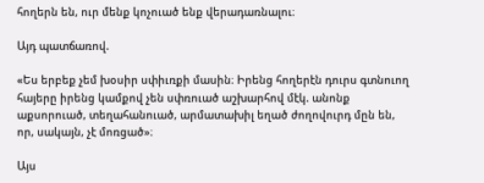հողերն են, ուր մենք կոչուած ենք վերադառնալու։

Այդ պատճառով.

«Ես երբեք չեմ խօսիր սփիւռքի մասին։ Իրենց հողերէն դուրս գտնուող հայերը իրենց կամքով չեն սփռուած աշխարհով մէկ. անոնք աքսորուած, տեղահանուած, արմատախիլ եղած ժողովուրդ մըն են, որ, սակայն, չէ մոռցած»։

Այս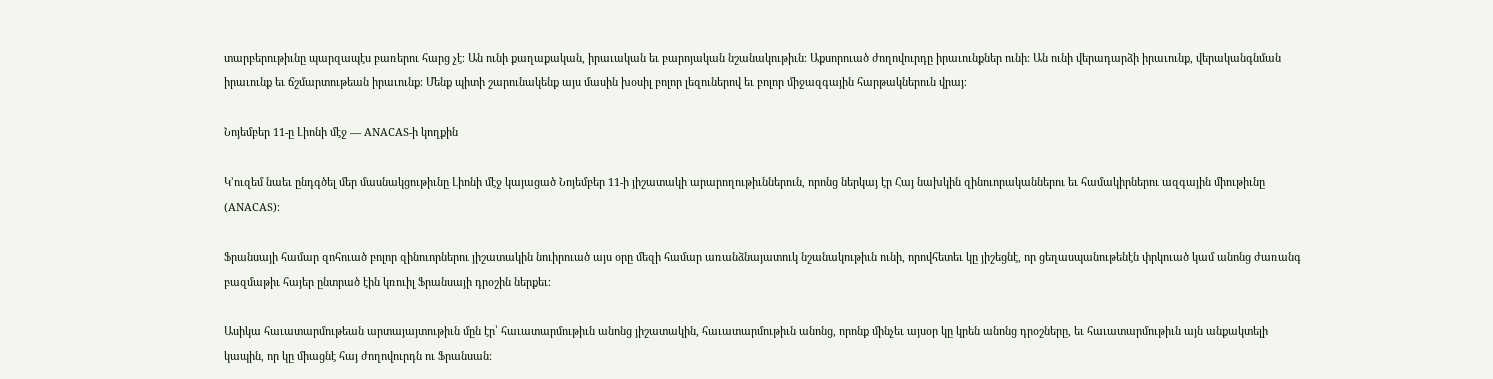տարբերութիւնը պարզապէս բառերու հարց չէ։ Ան ունի քաղաքական, իրաւական եւ բարոյական նշանակութիւն։ Աքսորուած ժողովուրդը իրաւունքներ ունի։ Ան ունի վերադարձի իրաւունք, վերականգնման իրաւունք եւ ճշմարտութեան իրաւունք։ Մենք պիտի շարունակենք այս մասին խօսիլ բոլոր լեզուներով եւ բոլոր միջազգային հարթակներուն վրայ։

Նոյեմբեր 11-ը Լիոնի մէջ — ANACAS-ի կողքին

Կ՚ուզեմ նաեւ ընդգծել մեր մասնակցութիւնը Լիոնի մէջ կայացած Նոյեմբեր 11-ի յիշատակի արարողութիւններուն, որոնց ներկայ էր Հայ նախկին զինուորականներու եւ համակիրներու ազգային միութիւնը (ANACAS)։

Ֆրանսայի համար զոհուած բոլոր զինուորներու յիշատակին նուիրուած այս օրը մեզի համար առանձնայատուկ նշանակութիւն ունի, որովհետեւ կը յիշեցնէ, որ ցեղասպանութենէն փրկուած կամ անոնց ժառանգ բազմաթիւ հայեր ընտրած էին կռուիլ Ֆրանսայի դրօշին ներքեւ։

Ասիկա հաւատարմութեան արտայայտութիւն մըն էր՝ հաւատարմութիւն անոնց յիշատակին, հաւատարմութիւն անոնց, որոնք մինչեւ այսօր կը կրեն անոնց դրօշները, եւ հաւատարմութիւն այն անքակտելի կապին, որ կը միացնէ հայ ժողովուրդն ու Ֆրանսան։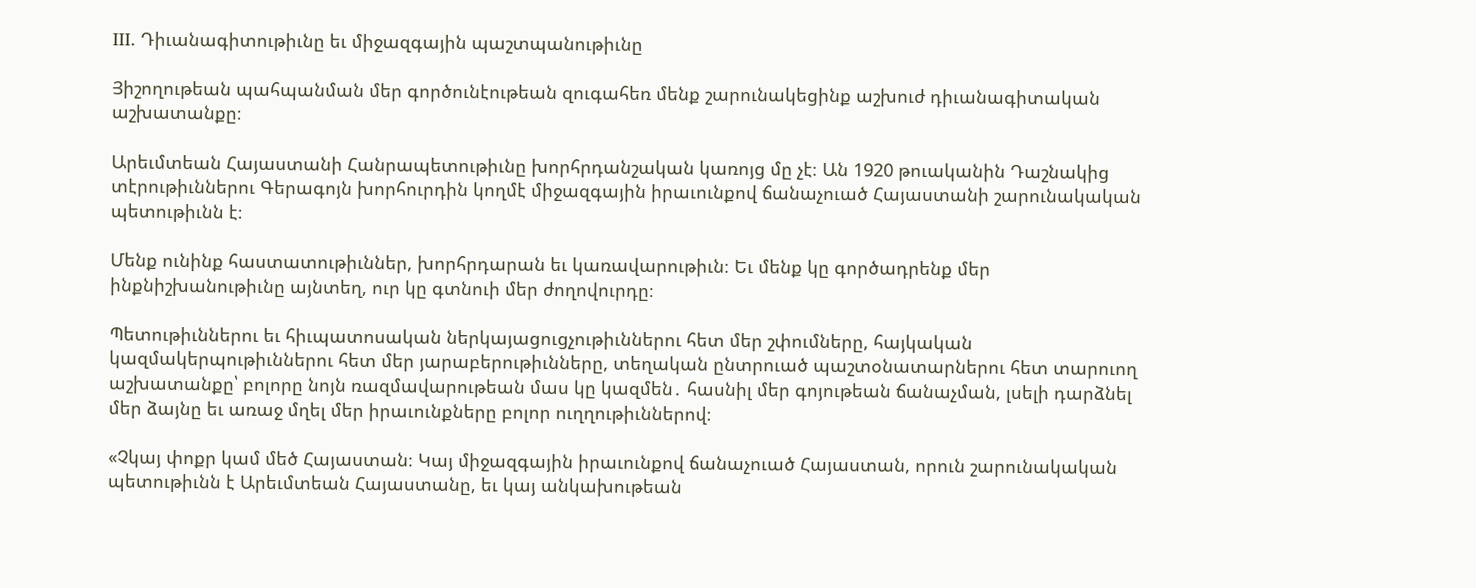III. Դիւանագիտութիւնը եւ միջազգային պաշտպանութիւնը

Յիշողութեան պահպանման մեր գործունէութեան զուգահեռ մենք շարունակեցինք աշխուժ դիւանագիտական աշխատանքը։

Արեւմտեան Հայաստանի Հանրապետութիւնը խորհրդանշական կառոյց մը չէ։ Ան 1920 թուականին Դաշնակից տէրութիւններու Գերագոյն խորհուրդին կողմէ միջազգային իրաւունքով ճանաչուած Հայաստանի շարունակական պետութիւնն է։

Մենք ունինք հաստատութիւններ, խորհրդարան եւ կառավարութիւն։ Եւ մենք կը գործադրենք մեր ինքնիշխանութիւնը այնտեղ, ուր կը գտնուի մեր ժողովուրդը։

Պետութիւններու եւ հիւպատոսական ներկայացուցչութիւններու հետ մեր շփումները, հայկական կազմակերպութիւններու հետ մեր յարաբերութիւնները, տեղական ընտրուած պաշտօնատարներու հետ տարուող աշխատանքը՝ բոլորը նոյն ռազմավարութեան մաս կը կազմեն․ հասնիլ մեր գոյութեան ճանաչման, լսելի դարձնել մեր ձայնը եւ առաջ մղել մեր իրաւունքները բոլոր ուղղութիւններով։

«Չկայ փոքր կամ մեծ Հայաստան։ Կայ միջազգային իրաւունքով ճանաչուած Հայաստան, որուն շարունակական պետութիւնն է Արեւմտեան Հայաստանը, եւ կայ անկախութեան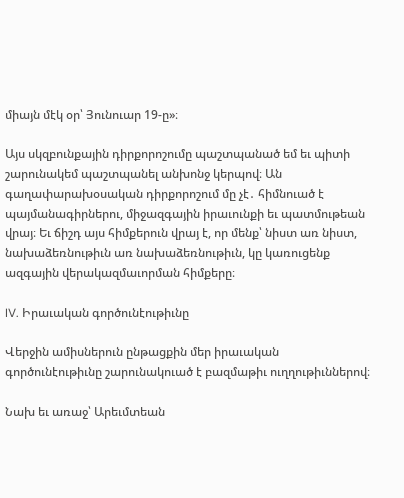միայն մէկ օր՝ Յունուար 19-ը»։

Այս սկզբունքային դիրքորոշումը պաշտպանած եմ եւ պիտի շարունակեմ պաշտպանել անխոնջ կերպով։ Ան գաղափարախօսական դիրքորոշում մը չէ․ հիմնուած է պայմանագիրներու, միջազգային իրաւունքի եւ պատմութեան վրայ։ Եւ ճիշդ այս հիմքերուն վրայ է, որ մենք՝ նիստ առ նիստ, նախաձեռնութիւն առ նախաձեռնութիւն, կը կառուցենք ազգային վերակազմաւորման հիմքերը։

IV. Իրաւական գործունէութիւնը

Վերջին ամիսներուն ընթացքին մեր իրաւական գործունէութիւնը շարունակուած է բազմաթիւ ուղղութիւններով։

Նախ եւ առաջ՝ Արեւմտեան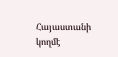Հայաստանի կողմէ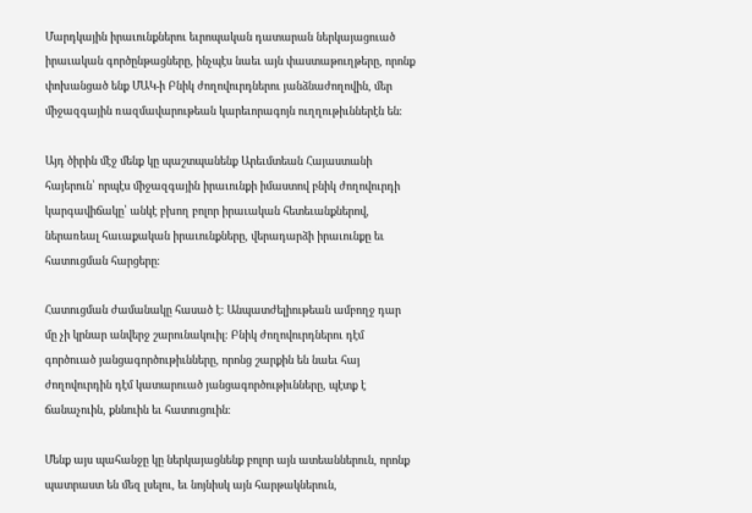Մարդկային իրաւունքներու եւրոպական դատարան ներկայացուած իրաւական գործընթացները, ինչպէս նաեւ այն փաստաթուղթերը, որոնք փոխանցած ենք ՄԱԿ-ի Բնիկ ժողովուրդներու յանձնաժողովին, մեր միջազգային ռազմավարութեան կարեւորագոյն ուղղութիւններէն են։

Այդ ծիրին մէջ մենք կը պաշտպանենք Արեւմտեան Հայաստանի հայերուն՝ որպէս միջազգային իրաւունքի իմաստով բնիկ ժողովուրդի կարգավիճակը՝ անկէ բխող բոլոր իրաւական հետեւանքներով, ներառեալ հաւաքական իրաւունքները, վերադարձի իրաւունքը եւ հատուցման հարցերը։

Հատուցման ժամանակը հասած է։ Անպատժելիութեան ամբողջ դար մը չի կրնար անվերջ շարունակուիլ։ Բնիկ ժողովուրդներու դէմ գործուած յանցագործութիւնները, որոնց շարքին են նաեւ հայ ժողովուրդին դէմ կատարուած յանցագործութիւնները, պէտք է ճանաչուին, քննուին եւ հատուցուին։

Մենք այս պահանջը կը ներկայացնենք բոլոր այն ատեաններուն, որոնք պատրաստ են մեզ լսելու, եւ նոյնիսկ այն հարթակներուն,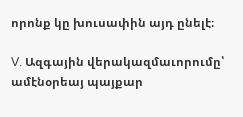որոնք կը խուսափին այդ ընելէ։

V. Ազգային վերակազմաւորումը՝ ամէնօրեայ պայքար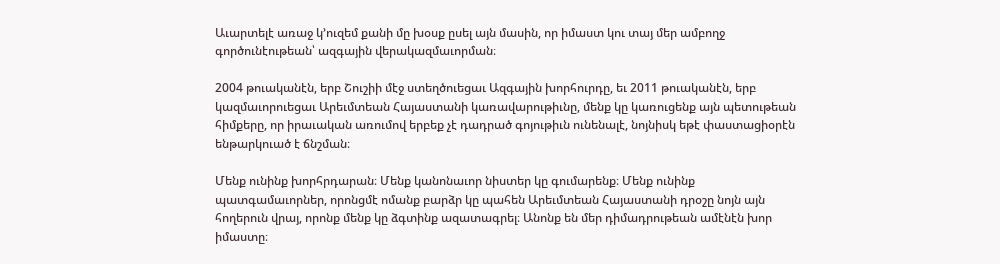Աւարտելէ առաջ կ՚ուզեմ քանի մը խօսք ըսել այն մասին, որ իմաստ կու տայ մեր ամբողջ գործունէութեան՝ ազգային վերակազմաւորման։

2004 թուականէն, երբ Շուշիի մէջ ստեղծուեցաւ Ազգային խորհուրդը, եւ 2011 թուականէն, երբ կազմաւորուեցաւ Արեւմտեան Հայաստանի կառավարութիւնը, մենք կը կառուցենք այն պետութեան հիմքերը, որ իրաւական առումով երբեք չէ դադրած գոյութիւն ունենալէ, նոյնիսկ եթէ փաստացիօրէն ենթարկուած է ճնշման։

Մենք ունինք խորհրդարան։ Մենք կանոնաւոր նիստեր կը գումարենք։ Մենք ունինք պատգամաւորներ, որոնցմէ ոմանք բարձր կը պահեն Արեւմտեան Հայաստանի դրօշը նոյն այն հողերուն վրայ, որոնք մենք կը ձգտինք ազատագրել։ Անոնք են մեր դիմադրութեան ամէնէն խոր իմաստը։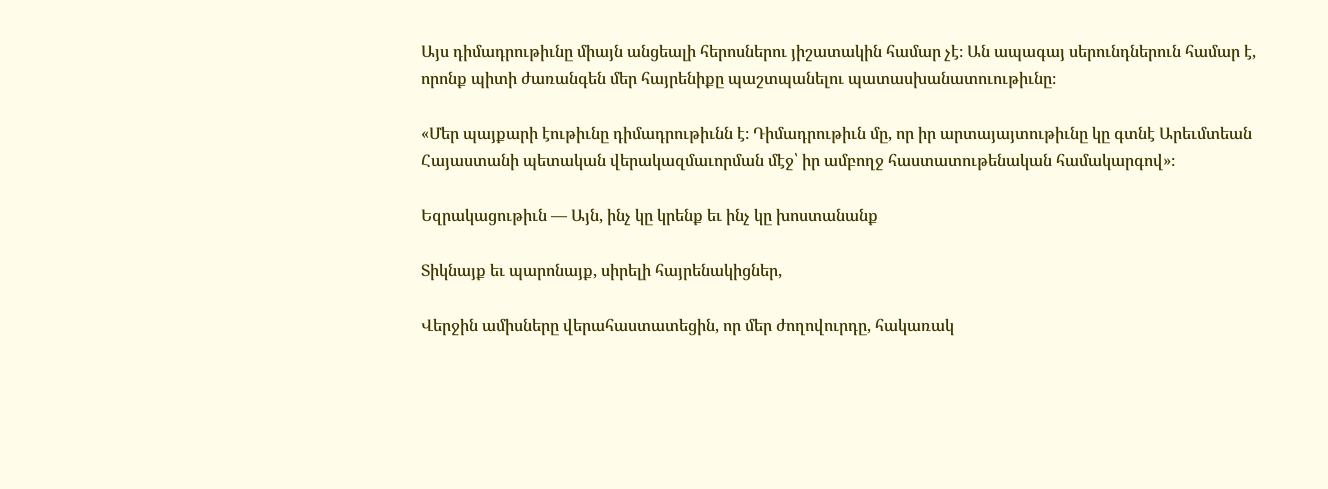Այս դիմադրութիւնը միայն անցեալի հերոսներու յիշատակին համար չէ։ Ան ապագայ սերունդներուն համար է, որոնք պիտի ժառանգեն մեր հայրենիքը պաշտպանելու պատասխանատուութիւնը։

«Մեր պայքարի էութիւնը դիմադրութիւնն է։ Դիմադրութիւն մը, որ իր արտայայտութիւնը կը գտնէ Արեւմտեան Հայաստանի պետական վերակազմաւորման մէջ՝ իր ամբողջ հաստատութենական համակարգով»։

Եզրակացութիւն — Այն, ինչ կը կրենք եւ ինչ կը խոստանանք

Տիկնայք եւ պարոնայք, սիրելի հայրենակիցներ,

Վերջին ամիսները վերահաստատեցին, որ մեր ժողովուրդը, հակառակ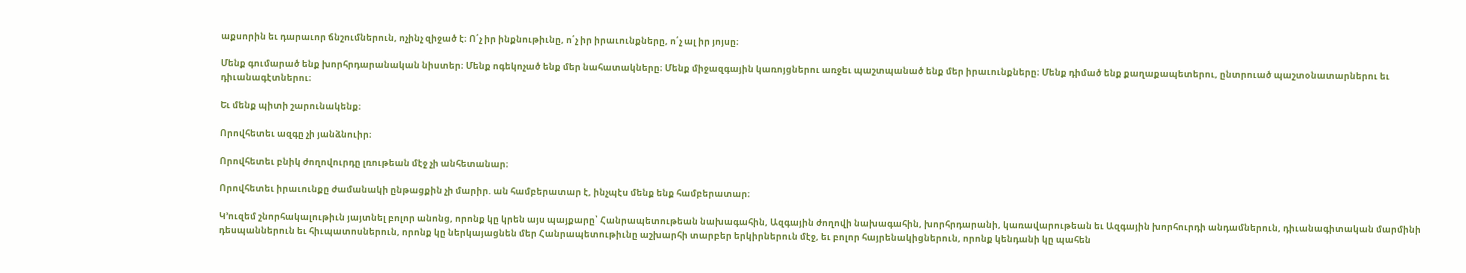աքսորին եւ դարաւոր ճնշումներուն, ոչինչ զիջած է։ Ո՛չ իր ինքնութիւնը, ո՛չ իր իրաւունքները, ո՛չ ալ իր յոյսը։

Մենք գումարած ենք խորհրդարանական նիստեր։ Մենք ոգեկոչած ենք մեր նահատակները։ Մենք միջազգային կառոյցներու առջեւ պաշտպանած ենք մեր իրաւունքները։ Մենք դիմած ենք քաղաքապետերու, ընտրուած պաշտօնատարներու եւ դիւանագէտներու։

Եւ մենք պիտի շարունակենք։

Որովհետեւ ազգը չի յանձնուիր։

Որովհետեւ բնիկ ժողովուրդը լռութեան մէջ չի անհետանար։

Որովհետեւ իրաւունքը ժամանակի ընթացքին չի մարիր. ան համբերատար է, ինչպէս մենք ենք համբերատար։

Կ՚ուզեմ շնորհակալութիւն յայտնել բոլոր անոնց, որոնք կը կրեն այս պայքարը՝ Հանրապետութեան նախագահին, Ազգային ժողովի նախագահին, խորհրդարանի, կառավարութեան եւ Ազգային խորհուրդի անդամներուն, դիւանագիտական մարմինի դեսպաններուն եւ հիւպատոսներուն, որոնք կը ներկայացնեն մեր Հանրապետութիւնը աշխարհի տարբեր երկիրներուն մէջ, եւ բոլոր հայրենակիցներուն, որոնք կենդանի կը պահեն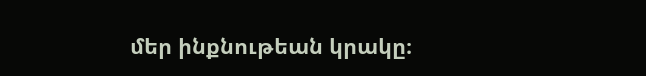մեր ինքնութեան կրակը։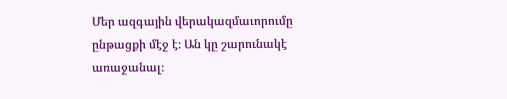Մեր ազգային վերակազմաւորումը ընթացքի մէջ է։ Ան կը շարունակէ առաջանալ։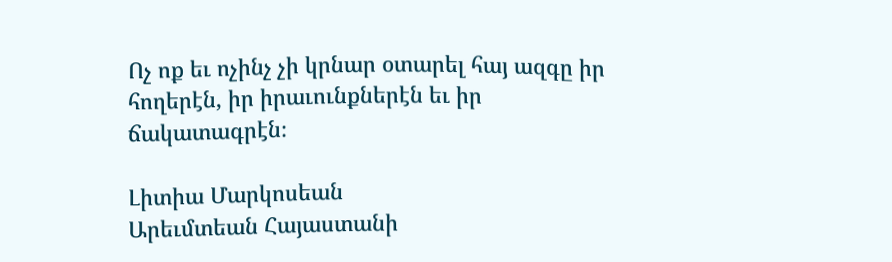Ոչ ոք եւ ոչինչ չի կրնար օտարել հայ ազգը իր հողերէն, իր իրաւունքներէն եւ իր ճակատագրէն։

Լիտիա Մարկոսեան
Արեւմտեան Հայաստանի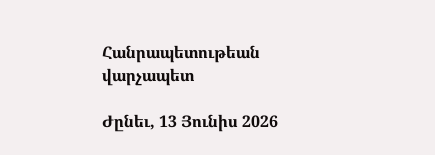Հանրապետութեան վարչապետ

Ժընեւ, 13 Յունիս 2026